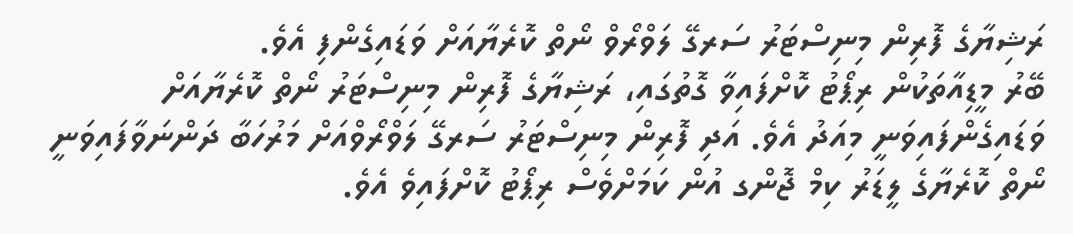ރަޝިޔާގެ ފޮރިން މިނިސްޓަރު ސަރގޭ ލަވްރޯވް ނޯތް ކޮރެޔާއަށް ވަޑައިގެންފި އެވެ.
ބޭރު މީޑިއާތަކުން ރިޕޯޓު ކޮށްފައިވާ ގޮތުގައި، ރަޝިޔާގެ ފޮރިން މިނިސްޓަރު ނޯތް ކޮރެޔާއަށް ވަޑައިގެންފައިވަނީ މިއަދު އެވެ. އަދި ފޮރިން މިނިސްޓަރު ސަރގޭ ލަވްރޯވްއަށް މަރުހަބާ ދަންނަވާފައިވަނީ ނޯތް ކޮރެޔާގެ ލީޑަރު ކިމް ޖޮންގ އުން ކަމަށްވެސް ރިޕޯޓު ކޮށްފައިވެ އެވެ.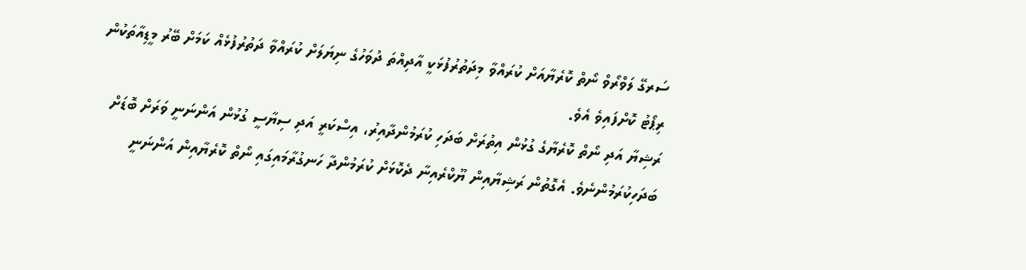ސަރގޭ ލަވްރޯވް ނޯތް ކޮރެޔާއަށް ކުރައްވާ މިދަތުރުފުޅަކީ އާދިއްތަ ދުވަހުގެ ނިޔަލަށް ކުރައްވާ ދަތުރުފުޅެއް ކަމަށް ބޭރު މީޑިއާތަކުން ރިޕޯޓު ކޮށްފައިވެ އެވެ.
ރަޝިޔާ އަދި ނޯތް ކޮރެޔާގެ ގުޅުން އިތުރަށް ބަދަހި ކުރަމުންދާއިރު، އިސްކަރީ އަދި ސިޔާސީ ގުޅުން އަންނަނީ ވަރަށް ބޮޑަށް ބަދަހިކުރަމުންނެވެ. އެގޮތުން ރަޝިޔާއިން ޔޫކްރެއިނާ ދެކޮޅަށް ކުރަމުންދާ ހަނގުރާމައިގައި ނޯތް ކޮރެޔާއިން އަންނަނީ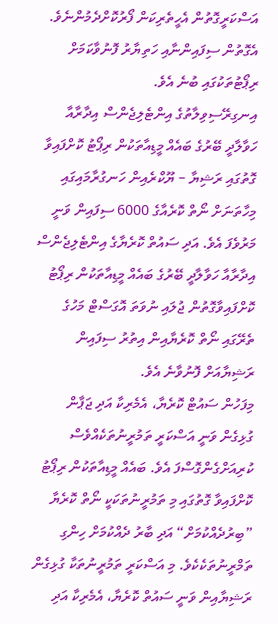އަސްކަރީގޮތުން އެހީތެރިކަން ފޯރުކޮށްދެމުންނެވެ. އެގޮތުން ސިފައިންނާއި ހަތިޔާރު ފޮނުވާކަމަށް ރިޕޯޓުތަކުގައި ބުނެ އެވެ.
އިނގިރޭސިވިލާތުގެ އިންޓެލިޖެންސް އިދާރާއާ ހަވާލާދީ ބޭރުގެ ބައެއް މީޑިއާތަކުން ރިޕޯޓު ކޮށްފައިވާ ގޮތުގައި ރަޝިޔާ – ޔޫކްރެއިން ހަނގުރާމައިގައި މިހާތަނަށް ނޯތް ކޮރެއާގެ 6000 ސިފައިން ވަނީ މަރުވެފަ އެވެ. އަދި ސައުތް ކޮރެޔާގެ އިންޓެލިޖެންސް އިދާރާއާ ހަވާލާދީ ބޭރުގެ ބައެއް މީޑިއާތަކުން ރިޕޯޓު ކޮށްފައިވާގޮތުން ޖުލައި ނުވަތަ އޮގަސްޓް މަހުގެ ތެރޭގައި ނޯތް ކޮރެޔާއިން އިތުރު ސިފައިން ރަޝިޔާއަށް ފޮނުވާނެ އެވެ.
މިފަހުން ސައުޓް ކޮރެޔާ، އެމެރިކާ އަދި ޖަޕާން ގުޅިގެން ވަނީ އަސްކަރީ ތަމުރީނުތަކެއްވެސް ކުރިއަށްގެންގޮސްފަ އެވެ. ބައެއް މީޑިއާތަކުން ރިޕޯޓު ކޮށްފައިވާ ގޮތުގައި މި ތަމުރީނުތަކަކީ ނޯތް ކޮރެޔާ ”ބިރުދެއްކުމަށް“ އަދި ބާރު ދެއްކުމަށް ހިންގި ތަމްރީނުތަކެކެވެ. މި އަސްކަރީ ތަމުރީނުތަކާ ގުޅިގެން ރަޝިޔާއިން ވަނީ ސައުތް ކޮރެޔާ، އެމެރިކާ އަދި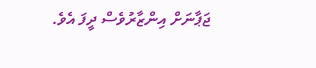ޖަޕާނަށް އިންޒާރުވެސް ދީފަ އެވެ.